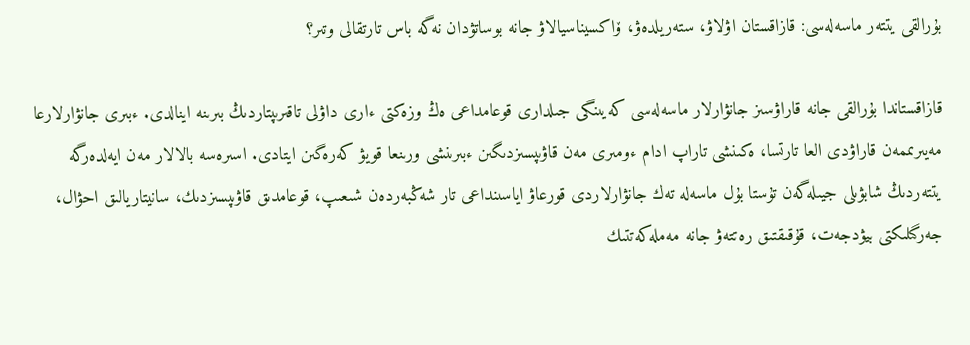بۇرالقى يتتەر ماسەلەسى: قازاقستان اۋلاۋ، ستەريلدەۋ، ۆاكسيناسيالاۋ جانە بوساتۋدان نەگە باس تارتقالى وتىر؟

قازاقستاندا بۇرالقى جانە قاراۋسىز جانۋارلار ماسەلەسى كەيىنگى جىلدارى قوعامداعى ەڭ وزەكتى ءارى داۋلى تاقىرىپتاردىڭ بىرىنە اينالدى. ءبىرى جانۋارلارعا مەيىرىممەن قاراۋدى العا تارتسا، ەكىنشى تاراپ ادام ءومىرى مەن قاۋىپسىزدىگىن ءبىرىنشى ورىنعا قويۋ كەرەگىن ايتادى. اسىرەسە بالالار مەن ايەلدەرگە يتتەردىڭ شابۋىلى جيىلەگەن تۇستا بۇل ماسەلە تەك جانۋارلاردى قورعاۋ اياسىنداعى تار شەڭبەردەن شىعىپ، قوعامدىق قاۋىپسىزدىك، سانيتاريالىق احۋال، جەرگىلىكتى بيۋدجەت، قۇقىقتىق رەتتەۋ جانە مەملەكەتتىك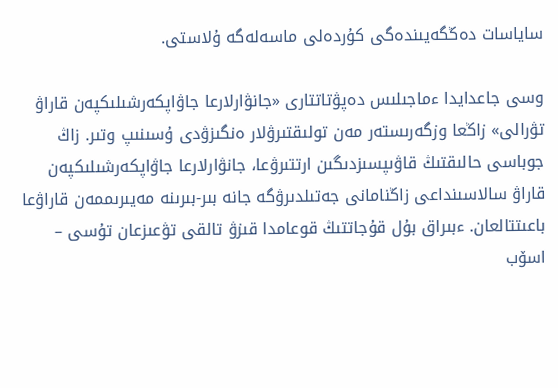ساياسات دەڭگەيىندەگى كۇردەلى ماسەلەگە ۇلاستى.

وسى جاعدايدا ءماجىلىس دەپۋتاتتارى «جانۋارلارعا جاۋاپكەرشىلىكپەن قاراۋ تۋرالى» زاڭعا وزگەرىستەر مەن تولىقتىرۋلار ەنگىزۋدى ۇسىنىپ وتىر. زاڭ جوباسى حالىقتىڭ قاۋىپسىزدىگىن ارتتىرۋعا، جانۋارلارعا جاۋاپكەرشىلىكپەن قاراۋ سالاسىنداعى زاڭنامانى جەتىلدىرۋگە جانە بىر-بىرىنە مەيىرىممەن قاراۋعا باعىتتالعان. ءبىراق بۇل قۇجاتتىڭ قوعامدا قىزۋ تالقى تۋعىزعان تۇسى – اسۆب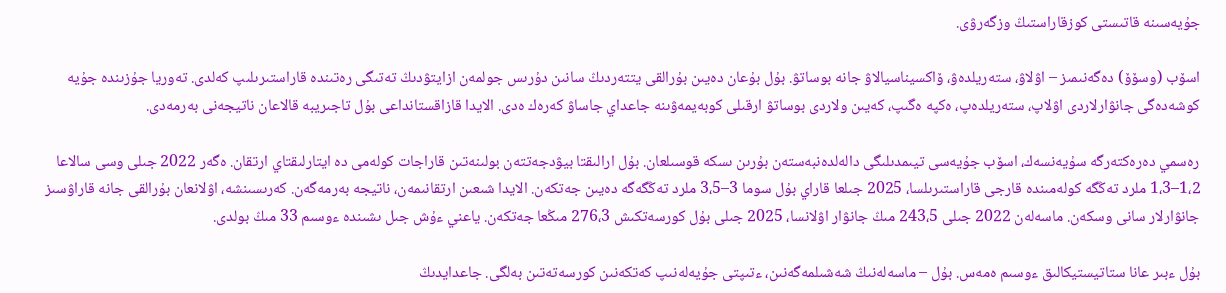جۇيەسىنە قاتىستى كوزقاراستىڭ وزگەرۋى.

اسۆب (وسۆۆ) دەگەنىمىز – اۋلاۋ، ستەريلدەۋ، ۆاكسيناسيالاۋ جانە بوساتۋ. بۇل بۇعان دەيىن بۇرالقى يتتەردىڭ سانىن دۇرىس جولمەن ازايتۋدىڭ تەتىگى رەتىندە قاراستىرىلىپ كەلدى. تەوريا جۇزىندە جۇيە كوشەدەگى جانۋارلاردى اۋلاپ، ستەريلدەپ، ەكپە ەگىپ، كەيىن ولاردى بوساتۋ ارقىلى كوبەيمەۋىنە جاعداي جاساۋ كەرەك ەدى. الايدا قازاقستانداعى بۇل تاجىريبە قالاعان ناتيجەنى بەرمەدى.

رەسمي دەرەكتەرگە سۇيەنسەك، اسۆب جۇيەسى تيىمدىلىگى دالەلدەنبەستەن بۇرىن ىسكە قوسىلعان. بۇل ارالىقتا بيۋدجەتتەن بولىنەتىن قاراجات كولەمى دە ايتارلىقتاي ارتقان. ەگەر 2022 جىلى وسى سالاعا 1،2–1،3 ملرد تەڭگە كولەمىندە قارجى قاراستىرىلسا، 2025 جىلعا قاراي بۇل سوما 3–3،5 ملرد تەڭگەگە دەيىن جەتكەن. الايدا شىعىن ارتقانىمەن، ناتيجە بەرمەگەن. كەرىسىنشە، اۋلانعان بۇرالقى جانە قاراۋسىز جانۋارلار سانى وسكەن. ماسەلەن 2022 جىلى 243،5 مىڭ جانۋار اۋلانسا، 2025 جىلى بۇل كورسەتكىش 276،3 مىڭعا جەتكەن. ياعني ءۇش جىل ىشىندە ءوسىم 33 مىڭ بولدى.

بۇل ءبىر عانا ستاتيستيكالىق ءوسىم ەمەس. بۇل – ماسەلەنىڭ شەشىلمەگەنىن، ءتىپتى جۇيەلەنىپ كەتكەنىن كورسەتەتىن بەلگى. جاعدايدىڭ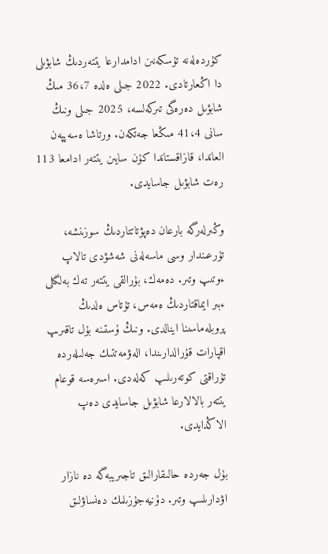كۇردەلەنە تۇسكەنىن ادامدارعا يتتەردىڭ شابۋىلى دا اڭعارتادى. 2022 جىلى ەلدە 36،7 مىڭ شابۋىل دەرەگى تىركەلسە، 2025 جىلى ونىڭ سانى 41،4 مىڭعا جەتكەن. ورتاشا ەسەپپەن العاندا، قازاقستاندا كۇن سايىن يتتەر ادامعا 113 رەت شابۋىل جاسايدى.

وڭىرلەرگە بارعان دەپۋتاتتاردىڭ سوزىنشە، تۇرعىندار وسى ماسەلەنى شەشۋدى تالاپ ءوتىپ وتىر. دەمەك، بۇرالقى يتتەر تەك بەلگىلى ءبىر ايماقتاردىڭ ەمەس، تۇتاس ەلدىڭ پروبلەماسىنا اينالدى. ونىڭ ۇستىنە بۇل تاقىرىپ اقپارات قۇرالدارىندا، الەۋمەتتىك جەلىلەردە تۇراقتى كوتەرىلىپ كەلەدى. اسىرەسە قوعام يتتەر بالالارعا شابۋىل جاسايدى دەپ الاڭدايدى.

بۇل جەردە حالىقارالىق تاجىريبەگە دە نازار اۋدارىلىپ وتىر. دۇنيەجۇزىلىك دەنساۋلىق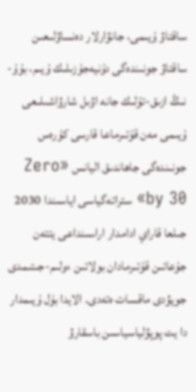ساقتاۋ ۇيىمى، جانۋارلار دەنساۋلىعىن ساقتاۋ جونىندەگى دۇنيەجۇزىلىك ۇيىم، بۇۇ-نىڭ ازىق-تۇلىك جانە اۋىل شارۋاشىلىعى ۇيىمى مەن قۇتىرماعا قارسى كۇرەس جونىندەگى جاھاندىق اليانس «Zero by 30» ستراتەگياسى اياسىندا 2030 جىلعا قاراي ادامدار اراسىنداعى يتتەن جۇعاتىن قۇتىرمادان بولاتىن ءولىم-جىتىمدى جويۋدى ماقسات ەتەدى. الايدا بۇل ۇيىمدار دا يت پوپۋلياسياسىن باسقارۋ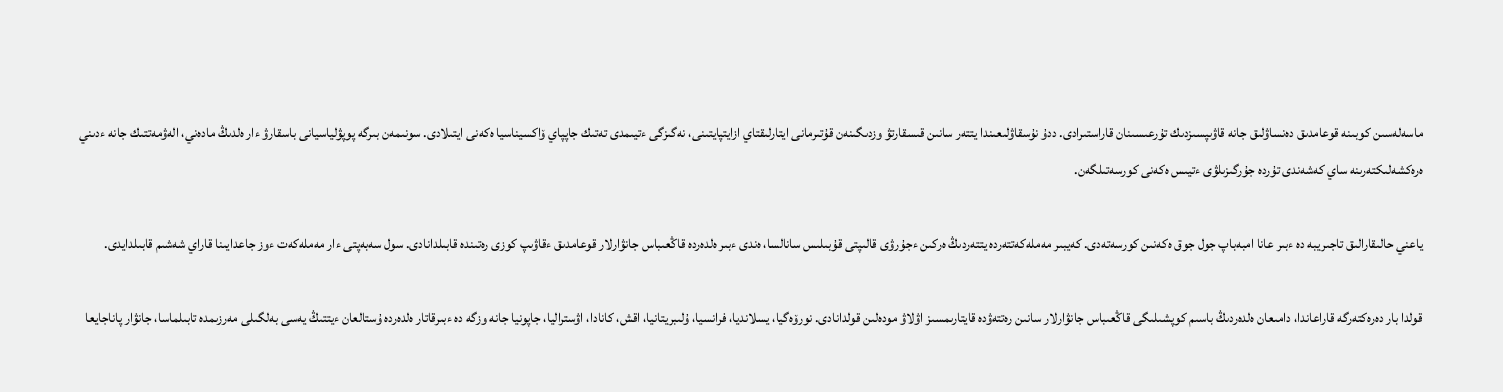ماسەلەسىن كوبىنە قوعامدىق دەنساۋلىق جانە قاۋىپسىزدىك تۇرعىسىنان قاراستىرادى. ددۇ نۇسقاۋلىعىندا يتتەر سانىن قىسقارتۋ وزدىگىنەن قۇتىرمانى ايتارلىقتاي ازايتپايتىنى، نەگىزگى ءتيىمدى تەتىك جاپپاي ۆاكسيناسيا ەكەنى ايتىلادى. سونىمەن بىرگە پوپۋلياسيانى باسقارۋ ءار ەلدىڭ مادەني، الەۋمەتتىك جانە ءدىني ەرەكشەلىكتەرىنە ساي كەشەندى تۇردە جۇرگىزىلۋى ءتيىس ەكەنى كورسەتىلگەن.

ياعني حالىقارالىق تاجىريبە دە ءبىر عانا امبەباپ جول جوق ەكەنىن كورسەتەدى. كەيبىر مەملەكەتتەردە يتتەردىڭ ەركىن ءجۇرۋى قالىپتى قۇبىلىس سانالسا، ەندى ءبىر ەلدەردە قاڭعىباس جانۋارلار قوعامدىق ءقاۋىپ كوزى رەتىندە قابىلدانادى. سول سەبەپتى ءار مەملەكەت ءوز جاعدايىنا قاراي شەشىم قابىلدايدى.

قولدا بار دەرەكتەرگە قاراعاندا، دامىعان ەلدەردىڭ باسىم كوپشىلىگى قاڭعىباس جانۋارلار سانىن رەتتەۋدە قايتارىمسىز اۋلاۋ مودەلىن قولدانادى. نورۆەگيا، يسلانديا، فرانسيا، ۇلىبريتانيا، اقش، كانادا، اۋستراليا، جاپونيا جانە وزگە دە ءبىرقاتار ەلدەردە ۇستالعان ءيتتىڭ يەسى بەلگىلى مەرزىمدە تابىلماسا، جانۋار پاناجايعا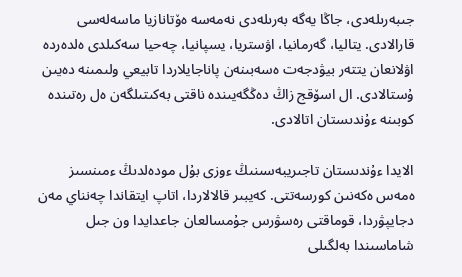جىبەرىلەدى، جاڭا يەگە بەرىلەدى نەمەسە ەۆتانازيا ماسەلەسى قارالادى. يتاليا، گەرمانيا، اۋستريا، يسپانيا، چەحيا سەكىلدى ەلدەردە اۋلانعان يتتەر بيۋدجەت ەسەبىنەن پاناجايلاردا تابيعي ولىمىنە دەيىن ۇستالادى. ال اسۆقج زاڭ دەڭگەيىندە ناقتى بەكىتىلگەن ەل رەتىندە كوبىنە ءۇندىستان اتالادى.

الايدا ءۇندىستان تاجىريبەسىنىڭ ءوزى بۇل مودەلدىڭ ءمىنسىز ەمەس ەكەنىن كورسەتتى. كەيبىر قالالاردا، اتاپ ايتقاندا چەنناي مەن دجايپۋردا، قوماقتى رەسۋرس جۇمسالعان جاعدايدا ون جىل شاماسىندا بەلگىلى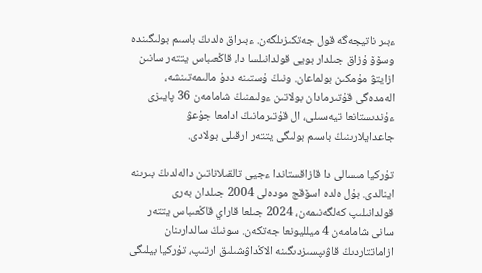ءبىر ناتيجەگە قول جەتكىزىلگەن. ءبىراق ەلدىڭ باسىم بولىگىندە وسۆۆ ۇزاق جىلدار بويى قولدانىلسا دا، قاڭعىباس يتتەر سانىن ازايتۋ مۇمكىن بولماعان. ونىڭ ۇستىنە ددۇ مالىمەتىنشە، الەمدەگى قۇتىرمادان بولاتىن ءولىمنىڭ شامامەن 36 پايىزى ءۇندىستانعا تيەسىلى، ال قۇتىرمانىڭ ادامعا جۇعۋ جاعدايلارىنىڭ باسىم بولىگى يتتەر ارقىلى بولادى.

تۇركيا مىسالى دا قازاقستاندا ءجيى تالقىلاناتىن دالەلدىڭ بىرىنە اينالدى. بۇل ەلدە اسۆقج مودەلى 2004 جىلدان بەرى قولدانىلىپ كەلگەنىمەن، 2024 جىلعا قاراي قاڭعىباس يتتەر سانى شامامەن 4 ميلليونعا جەتكەن. سونىڭ سالدارىنان ازاماتتاردىڭ قاۋىپسىزدىگىنە الاڭداۋشىلىق ارتىپ، تۇركيا بيلىگى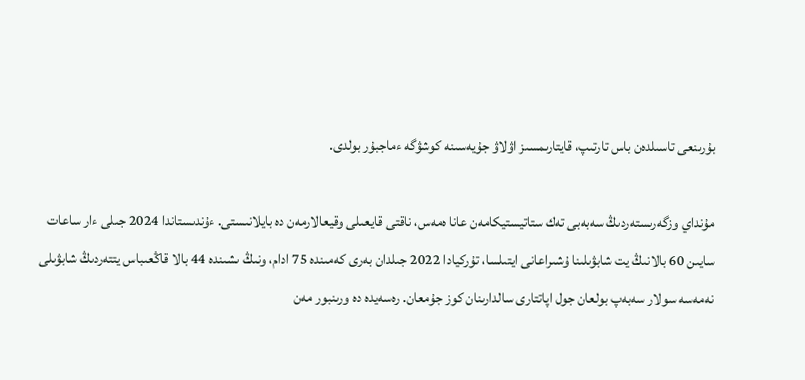بۇرىنعى تاسىلدەن باس تارتىپ، قايتارىمسىز اۋلاۋ جۇيەسىنە كوشۋگە ءماجبۇر بولدى.

مۇنداي وزگەرىستەردىڭ سەبەبى تەك ستاتيستيكامەن عانا ەمەس، ناقتى قايعىلى وقيعالارمەن دە بايلانىستى. ءۇندىستاندا 2024 جىلى ءار ساعات سايىن 60 بالانىڭ يت شابۋىلىنا ۇشىراعانى ايتىلسا، تۇركيادا 2022 جىلدان بەرى كەمىندە 75 ادام، ونىڭ ىشىندە 44 بالا قاڭعىباس يتتەردىڭ شابۋىلى نەمەسە سولار سەبەپ بولعان جول اپاتتارى سالدارىنان كوز جۇمعان. رەسەيدە دە ورىنبور مەن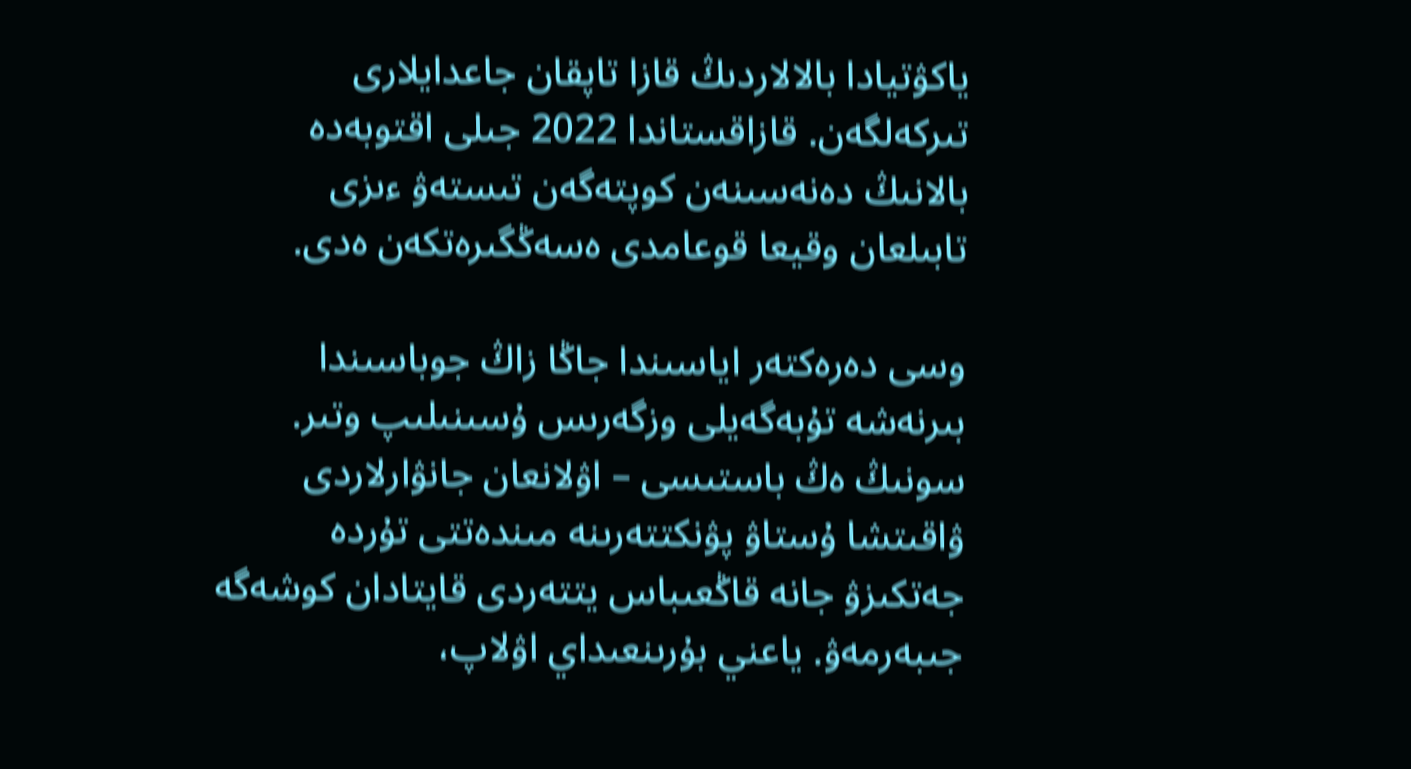ياكۋتيادا بالالاردىڭ قازا تاپقان جاعدايلارى تىركەلگەن. قازاقستاندا 2022 جىلى اقتوبەدە بالانىڭ دەنەسىنەن كوپتەگەن تىستەۋ ءىزى تابىلعان وقيعا قوعامدى ەسەڭگىرەتكەن ەدى.

وسى دەرەكتەر اياسىندا جاڭا زاڭ جوباسىندا بىرنەشە تۇبەگەيلى وزگەرىس ۇسىنىلىپ وتىر. سونىڭ ەڭ باستىسى – اۋلانعان جانۋارلاردى ۋاقىتشا ۇستاۋ پۋنكتتەرىنە مىندەتتى تۇردە جەتكىزۋ جانە قاڭعىباس يتتەردى قايتادان كوشەگە جىبەرمەۋ. ياعني بۇرىنعىداي اۋلاپ،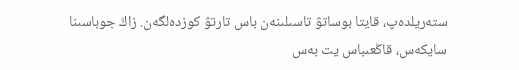ستەريلدەپ، قايتا بوساتۋ تاسىلىنەن باس تارتۋ كوزدەلگەن. زاڭ جوباسىنا سايكەس، قاڭعىباس يت بەس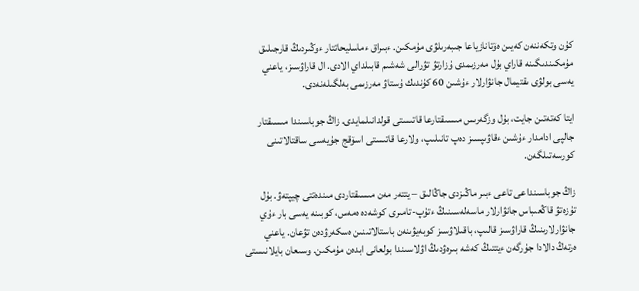كۇن وتكەننەن كەيىن ەۆتانازياعا جىبەرىلۋى مۇمكىن. ءبىراق ءماسليحاتتار ءوڭىردىڭ قارجىلىق مۇمكىندىگىنە قاراي بۇل مەرزىمدى ۇزارتۋ تۋرالى شەشىم قابىلداي الادى. ال قاراۋسىز، ياعني يەسى بولۋى ىقتيمال جانۋارلار ءۇشىن 60 كۇندىك ۇستاۋ مەرزىمى بەلگىلەنەدى.

ايتا كەتەتىن جايت، بۇل وزگەرىس مىسىقتارعا قاتىستى قولدانىلمايدى. زاڭ جوباسىندا مىسىقتار جالپى ادامدار ءۇشىن ءقاۋىپسىز دەپ تانىلىپ، ولارعا قاتىستى اسۆقج جۇيەسى ساقتالاتىنى كورسەتىلگەن.

زاڭ جوباسىنداعى تاعى ءبىر ماڭىزدى جاڭالىق – يتتەر مەن مىسىقتاردى مىندەتتى چيپتەۋ. بۇل تۇزەتۋ قاڭعىباس جانۋارلار ماسەلەسىنىڭ ءتۇپ-تامىرى كوشەدە ەمەس، كوبىنە يەسى بار ءۇي جانۋارلارىنىڭ قاراۋسىز قالىپ، باقىلاۋسىز كوبەيۋىنەن باستالاتىنىن ەسكەرۋدەن تۋعان. ياعني ەرتەڭ دالادا جۇرگەن ءيتتىڭ كەشە بىرەۋدىڭ اۋلاسىندا بولعانى ابدەن مۇمكىن. وسىعان بايلانىستى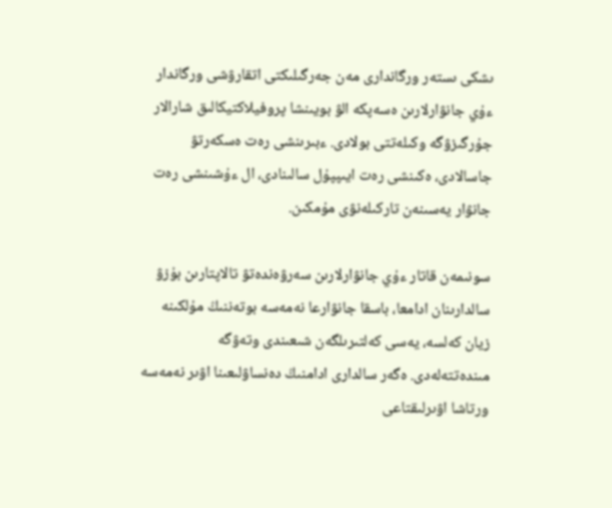ىشكى ىستەر ورگاندارى مەن جەرگىلىكتى اتقارۋشى ورگاندار ءۇي جانۋارلارىن ەسەپكە الۋ بويىنشا پروفيلاكتيكالىق شارالار جۇرگىزۋگە وكىلەتتى بولادى. ءبىرىنشى رەت ەسكەرتۋ جاسالادى، ەكىنشى رەت ايىپپۇل سالىنادى، ال ءۇشىنشى رەت جانۋار يەسىنەن تاركىلەنۋى مۇمكىن.

سونىمەن قاتار ءۇي جانۋارلارىن سەرۋەندەتۋ تالاپتارىن بۇزۋ سالدارىنان ادامعا، باسقا جانۋارعا نەمەسە بوتەننىڭ مۇلكىنە زيان كەلسە، يەسى كەلتىرىلگەن شىعىندى وتەۋگە مىندەتتەلەدى. ەگەر سالدارى ادامنىڭ دەنساۋلىعىنا اۋىر نەمەسە ورتاشا اۋىرلىقتاعى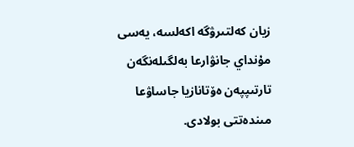زيان كەلتىرۋگە اكەلسە، يەسى مۇنداي جانۋارعا بەلگىلەنگەن تارتىپپەن ەۆتانازيا جاساۋعا مىندەتتى بولادى.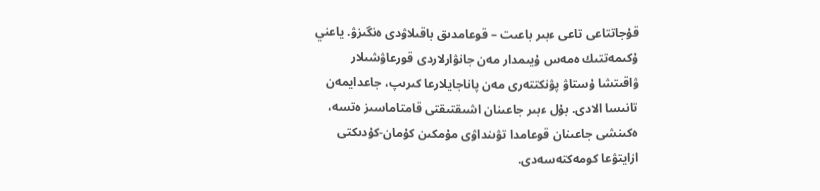قۇجاتتاعى تاعى ءبىر باعىت – قوعامدىق باقىلاۋدى ەنگىزۋ. ياعني ۇكىمەتتىك ەمەس ۇيىمدار مەن جانۋارلاردى قورعاۋشىلار ۋاقىتشا ۇستاۋ پۋنكتتەرى مەن پاناجايلارعا كىرىپ، جاعدايمەن تانىسا الادى. بۇل ءبىر جاعىنان اشىقتىقتى قامتاماسىز ەتسە، ەكىنشى جاعىنان قوعامدا تۋىنداۋى مۇمكىن كۇمان-كۇدىكتى ازايتۋعا كومەكتەسەدى.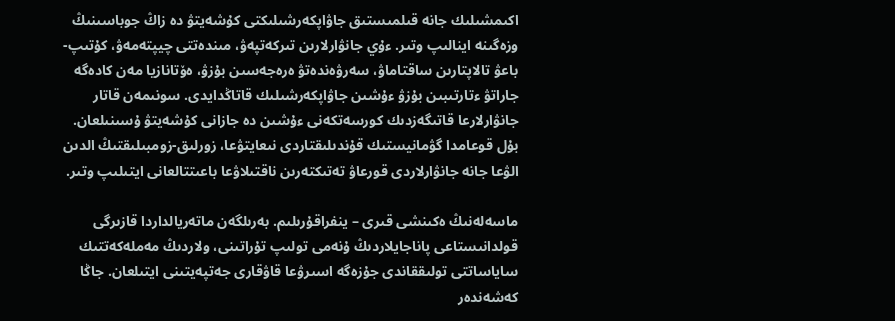اكىمشىلىك جانە قىلمىستىق جاۋاپكەرشىلىكتى كۇشەيتۋ دە زاڭ جوباسىنىڭ وزەگىنە اينالىپ وتىر. ءۇي جانۋارلارىن تىركەتپەۋ، مىندەتتى چيپتەمەۋ، كۇتىپ-باعۋ تالاپتارىن ساقتاماۋ، سەرۋەندەتۋ ەرەجەسىن بۇزۋ، ەۆتانازيا مەن كادەگە جاراتۋ ءتارتىبىن بۇزۋ ءۇشىن جاۋاپكەرشىلىك قاتاڭدايدى. سونىمەن قاتار جانۋارلارعا قاتىگەزدىك كورسەتكەنى ءۇشىن دە جازانى كۇشەيتۋ ۇسىنىلعان. بۇل قوعامدا گۋمانيستىك قۇندىلىقتاردى نىعايتۋعا، زورلىق-زومبىلىقتىڭ الدىن الۋعا جانە جانۋارلاردى قورعاۋ تەتىكتەرىن ناقتىلاۋعا باعىتتالعانى ايتىلىپ وتىر.

ماسەلەنىڭ ەكىنشى قىرى – ينفراقۇرىلىم. بەرىلگەن ماتەريالداردا قازىرگى قولدانىستاعى پاناجايلاردىڭ ۇنەمى تولىپ تۇراتىنى، ولاردىڭ مەملەكەتتىك ساياساتتى تولىققاندى جۇزەگە اسىرۋعا قاۋقارى جەتپەيتىنى ايتىلعان. جاڭا كەشەندەر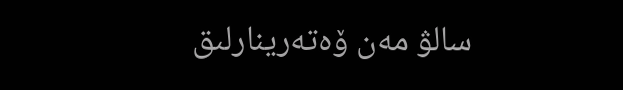سالۋ مەن ۆەتەرينارلىق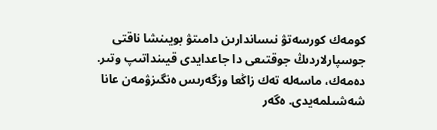كومەك كورسەتۋ نىساندارىن دامىتۋ بويىنشا ناقتى جوسپارلاردىڭ جوقتىعى دا جاعدايدى قيىنداتىپ وتىر. دەمەك، ماسەلە تەك زاڭعا وزگەرىس ەنگىزۋمەن عانا شەشىلمەيدى. ەگەر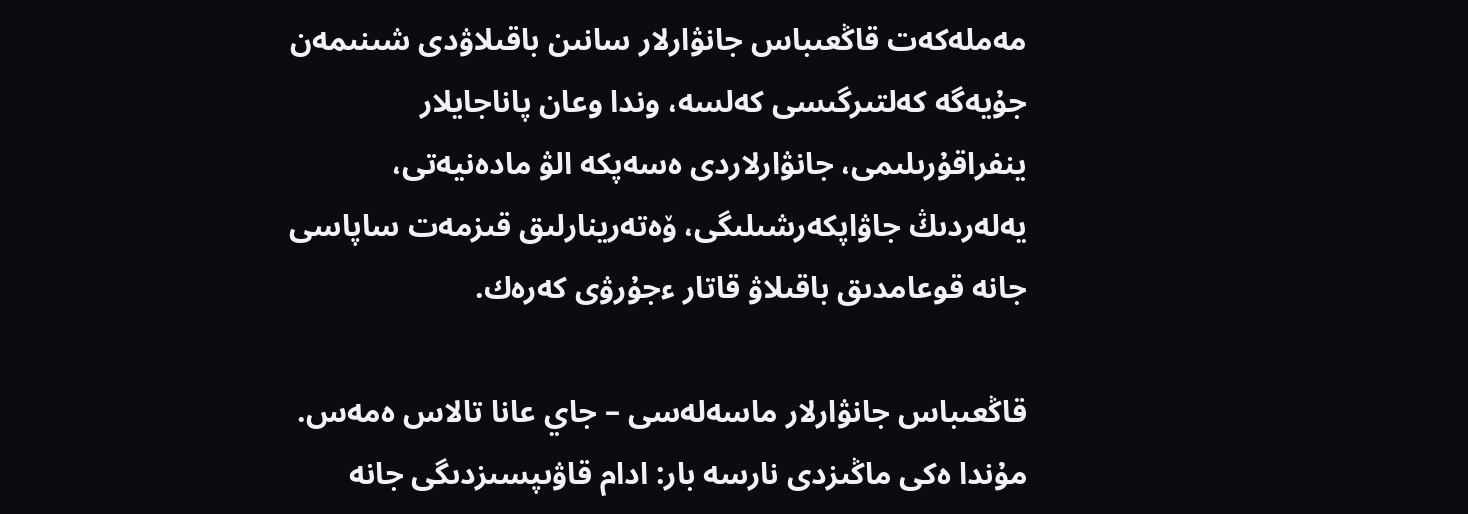مەملەكەت قاڭعىباس جانۋارلار سانىن باقىلاۋدى شىنىمەن جۇيەگە كەلتىرگىسى كەلسە، وندا وعان پاناجايلار ينفراقۇرىلىمى، جانۋارلاردى ەسەپكە الۋ مادەنيەتى، يەلەردىڭ جاۋاپكەرشىلىگى، ۆەتەرينارلىق قىزمەت ساپاسى جانە قوعامدىق باقىلاۋ قاتار ءجۇرۋى كەرەك.

قاڭعىباس جانۋارلار ماسەلەسى – جاي عانا تالاس ەمەس. مۇندا ەكى ماڭىزدى نارسە بار: ادام قاۋىپسىزدىگى جانە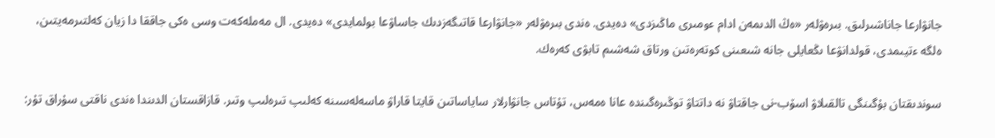جانۋارعا جاناشىرلىق. بىرەۋلەر «ەڭ الدىمەن ادام ءومىرى ماڭىزدى» دەيدى. ەندى بىرەۋلەر «جانۋارعا قاتىگەزدىك جاساۋعا بولمايدى» دەيدى. ال مەملەكەت وسى ەكى جاققا دا زيان كەلتىرمەيتىن، ەلگە ءتيىمدى، قولدانۋعا ىڭعايلى جانە شىعىنى كوتەرەتىن ورتاق شەشىم تابۋى كەرەك.

سوندىقتان بۇگىنگى تالقىلاۋ اسۆب-نى جاقتاۋ نە داتتاۋ توڭىرەگىندە عانا ەمەس، تۇتاس جانۋارلار ساياساتىن قايتا قاراۋ ماسەلەسىنە كەلىپ تىرەلىپ وتىر. قازاقستان الدىندا ەندى ناقتى سۇراق تۇر: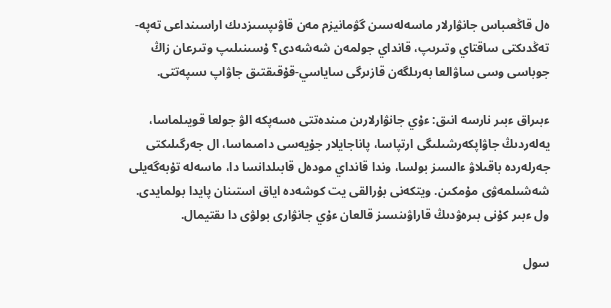ەل قاڭعىباس جانۋارلار ماسەلەسىن گۋمانيزم مەن قاۋىپسىزدىك اراسىنداعى تەپە-تەڭدىكتى ساقتاي وتىرىپ، قانداي جولمەن شەشەدى؟ ۇسىنىلىپ وتىرعان زاڭ جوباسى وسى ساۋالعا بەرىلگەن قازىرگى ساياسي-قۇقىقتىق جاۋاپ ىسپەتتى.

ءبىراق ءبىر نارسە انىق: ءۇي جانۋارلارىن مىندەتتى ەسەپكە الۋ جولعا قويىلماسا، يەلەردىڭ جاۋاپكەرشىلىگى ارتپاسا، پاناجايلار جۇيەسى دامىماسا، ال جەرگىلىكتى جەرلەردە باقىلاۋ ءالسىز بولسا، وندا قانداي مودەل قابىلدانسا دا، ماسەلە تۇبەگەيلى شەشىلمەۋى مۇمكىن. ويتكەنى بۇرالقى يت كوشەدە اياق استىنان پايدا بولمايدى. ول ءبىر كۇنى بىرەۋدىڭ قاراۋىنسىز قالعان ءۇي جانۋارى بولۋى دا ىقتيمال.

سول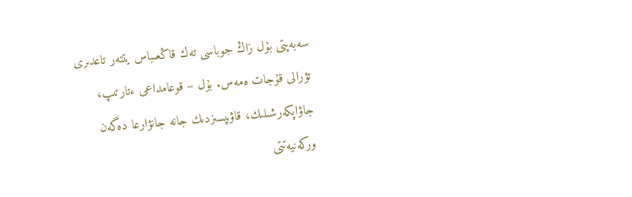سەبەپتى بۇل زاڭ جوباسى تەك قاڭعىباس يتتەر تاعدىرى تۋرالى قۇجات ەمەس. بۇل – قوعامداعى ءتارتىپ، جاۋاپكەرشىلىك، قاۋىپسىزدىك جانە جانۋارعا دەگەن وركەنيەتتى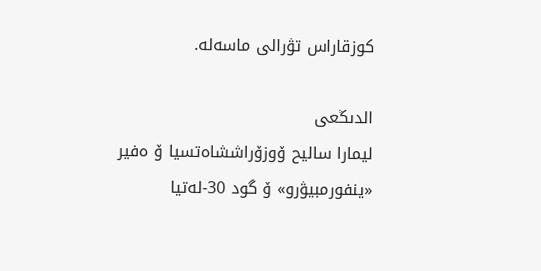كوزقاراس تۋرالى ماسەلە.

الدىڭعى
ليمارا ساليح ۆوزۆراششاەتسيا ۆ ەفير «ينفورمبيۋرو» ۆ گود 30-لەتيا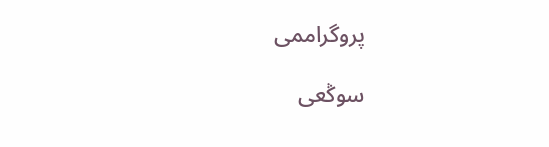پروگراممى

سوڭعى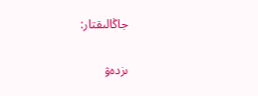جاڭالىقتار:

ىزدەۋ